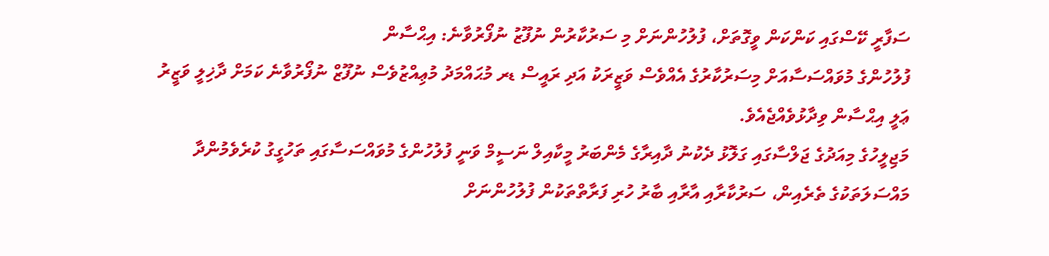ސަފާރީ ކޭސްގައި ކަންކަން ވީގޮތަށް، ފުލުހުންނަށް މި ސަރުކާރުން ނުފޫޒު ނުފޯރުވާނެ: އިޙްސާން
ފުލުހުންގެ މުވައްސަސާއަށް މިސަރުކާރުގެ އެއްވެސް ވަޒީރަކު އަދި ރައީސް ޑރ މުޙައްމަދު މުޢިއްޒުވެސް ނުފޫޒް ނުފޯރުވާނެ ކަމަށް ދާޚިލީ ވަޒީރު ޢަލީ އިޙްސާން ވިދާޅުވެއްޖެއެވެ.
މަޖިލީހުގެ މިއަދުގެ ޖަލްސާގައި ގަލޮޅު ދެކުނު ދާއިރާގެ މެންބަރު މީކާއިލް ނަސީމް ވަނީ ފުލުހުންގެ މުވައްސަސާގައި ތަހުގީގު ކުރެވެމުންދާ މައްސަލަތަކުގެ ތެރެއިން، ސަރުކާރާއި އާރާއި ބާރު ހުރި ފަރާތްތަކުން ފުލުހުންނަށް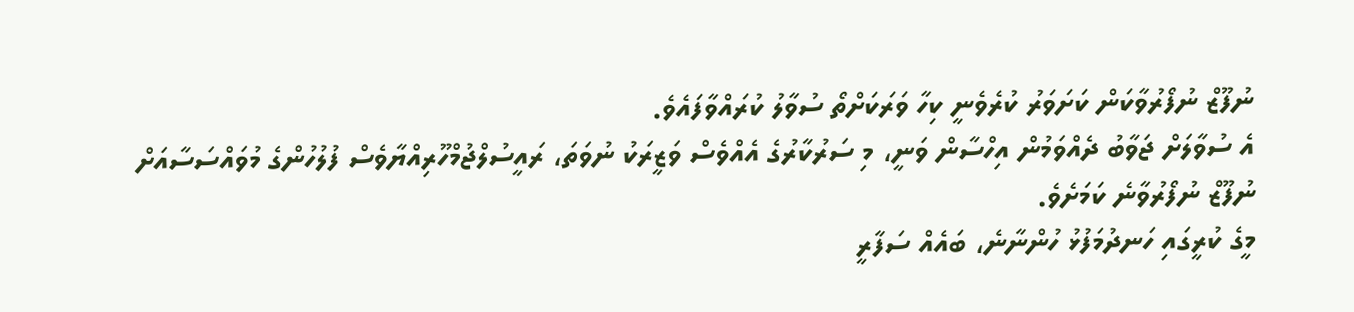ނުފޫޒް ނުފޯރުވާކަން ކަށަވަރު ކުރެވެނީ ކިހާ ވަރަކަށްތޯ ސުވާލު ކުރައްވާފައެވެ.
އެ ސުވާލަށް ޖަވާބު ދެއްވަމުން އިހްސާން ވަނީ، މި ސަރުކާރުގެ އެއްވެސް ވަޒީރަކު ނުވަތަ، ރައީސުލްޖުމްހޫރިއްޔާވެސް ފުލުހުންގެ މުވައްސަސާއަށް ނުފޫޒް ނުފޯރުވާނެ ކަމަށެވެ.
މީގެ ކުރީގައި ހަނދުމަފުޅު ހުންނާނެ، ބައެއް ސަފާރީ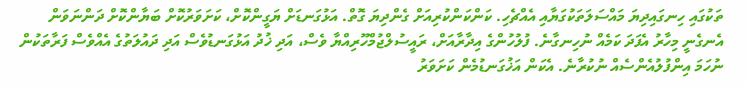ތަކުގައި ހިނގައިދިޔަ މައްސަލަތަކުގަޔާއި އެއްޗެހި. ކަންކަންކުރިއަށް ގެންދިޔަ ގޮތް. އަޅުގަނޑަށް ޔަގީންކޮށް، ކަށަވަރުކޮށް ބަޔާންކޮށް ދަންނަވަން އެނގެނީ މިހާރު އެފަދަ ކަމެއް ނުހިނގާނެ. ފުލުހުންގެ އިދާރާއަށް، ރައީސުލްޖުމްހޫރިއްޔާ ވެސް، އަދި ޚުދު އަޅުގަނޑުވެސް އަދި ދައުލަތުގެ އެއްވެސް ފަރާތަކުން ނުހަމަ އިންފުލުއެންސެއް ނުކުރާނެ. އެކަން އަޚުގަނޑުމެން ކަށަވަރު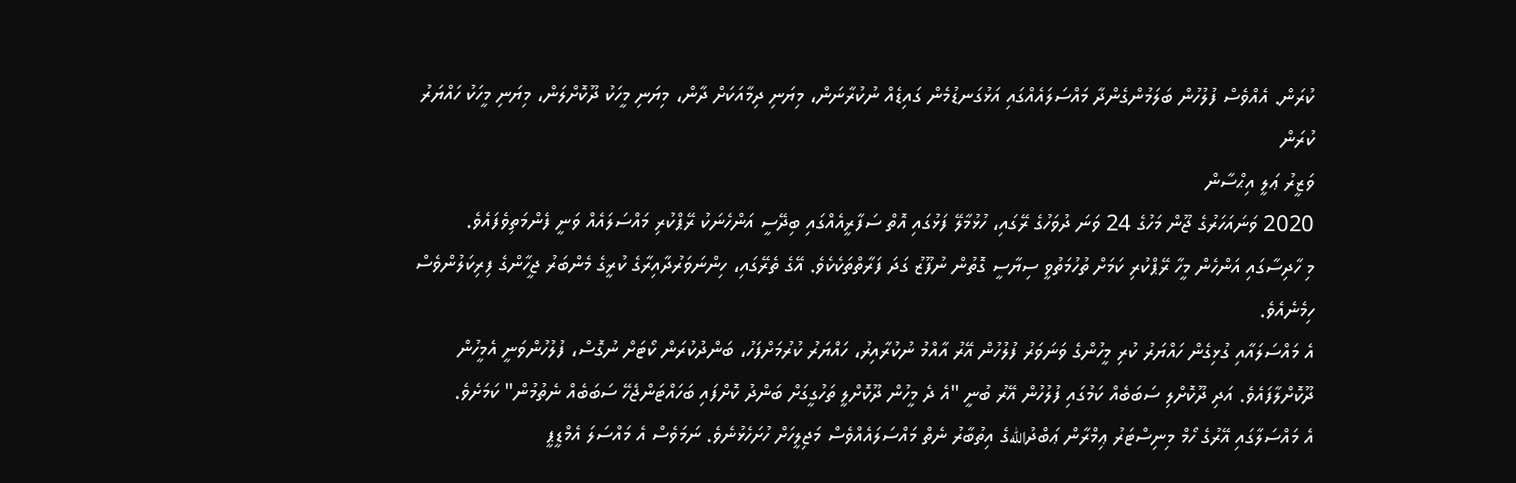ކުރަން. އެއްވެސް ފުލުހުން ބަލަމުންގެންދާ މައްސަލައެއްގައި އަޅުގަނޑުމެން ގައިޑެއް ނުކުރާނަން، މިޔަނި ދިމާއަކަށް ދާން، މިޔަނި މީހަކު ދޫކޮށްލަން، މިޔަނި މީހަކު ހައްޔަރު ކުރަން
ވަޒީރު ޢަލީ އިޙްސާން
2020 ވަނައަހަރުގެ ޖޫން މަހުގެ 24 ވަނަ ދުވަހުގެ ރޭގައި، ހުޅުމާލޭ ފަޅުގައި އޮތް ސަފާރީއެއްގައި ބިދޭސީ އަންހެނަކު ރޭޕްކުރި މައްސަލައެއް ވަނީ ފެންމަތިވެފައެވެ.
މި ހާދިސާގައި އަންހެން މީހާ ރޭޕްކުރި ކަމަށް ތުހުމަތުވީ ސިޔާސީ ގޮތުން ނުފޫޒު ގަދަ ފަރާތްތަކެކެވެ. އޭގެ ތެރޭގައި، ހިންނަވަރުދާއިރާގެ ކުރީގެ މެންބަރު ޖީހާންގެ ފިރިކަލުންވެސް ހިމެނެއެވެ.
އެ މައްސަލައާއި ގުޅިގެން ހައްޔަރު ކުރި މީހުންގެ ވަނަވަރު ފުލުހުން އޭރު އާއްމު ނުކުރާއިރު، ހައްޔަރު ކުރުމަށްފަހު، ބަންދުކުރަން ކޯޓަށް ނުގޮސް، ފުލުހުންވަނީ އެމީހުން ދޫކޮށްލާފައެވެ. އަދި ދޫކޮށްލި ސަބަބެއް ކަމުގައި ފުލުހުން އޭރު ބުނީ "އެ ދެ މީހުން ދޫކޮށްލީ ތަހުގީގަށް ބަންދު ކޮށްފައި ބަހައްޓަންޖެހޭ ސަބަބެއް ނެތުމުން" ކަމަށެވެ.
އެ މައްސަލާގައި އޭރުގެ ހޯމް މިނިސްޓަރު ޢިމްރާން ޢަބްދުاللهގެ އިތުބާރު ނެތް މައްސަލައެއްވެސް މަޖިލީހަށް ހުށަހެޅުނެވެ. ނަމަވެސް އެ މައްސަލަ އެމްޑީޕީ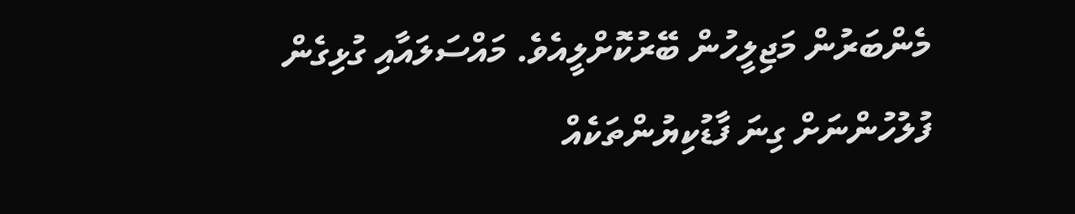މެންބަރުން މަޖިލީހުން ބޭރުކޮށްލީއެވެ. މައްސަލައާއި ގުޅިގެން ފުލުހުންނަށް ގިނަ ފާޑުކިޔުންތަކެއް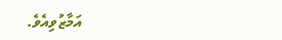އަމާޒުވިއެވެ.